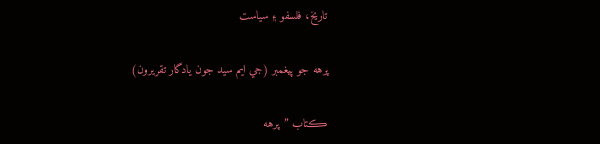تاريخ، فلسفو ۽ سياست

پرهه جو پيغمبر (جي ايم سيد جون يادگار تقريرون)

ڪتاب ”پرهه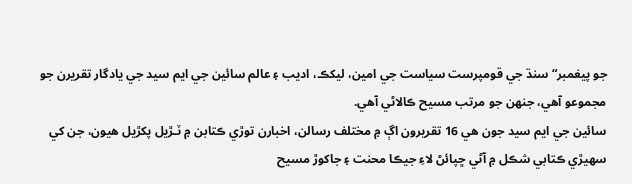جو پيغمبر“ سنڌ جي قومپرست سياست جي امين، ليکڪ، اديب ۽ عالم سائين جي ايم سيد جي يادگار تقريرن جو مجموعو آهي، جنهن جو مرتب مسيح ڪالاڻي آهي.
سائين جي ايم سيد جون هي 16 تقريرون اڳ ۾ مختلف رسالن، اخبارن توڙي ڪتابن ۾ ٽـڙيل پکڙيل هيون، جن کي سھيڙي ڪتابي شڪل ۾ آڻي ڇپائڻ لاءِ جيڪا محنت ۽ جاکوڙ مسيح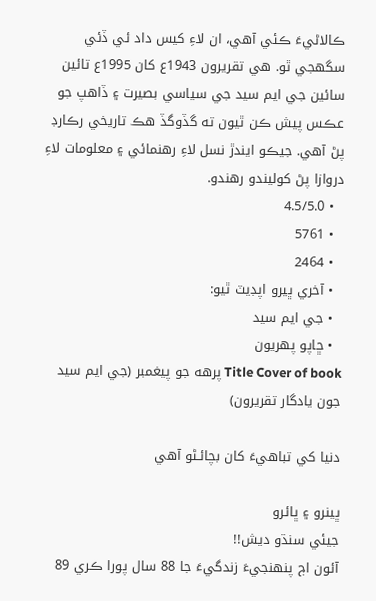ڪالاڻيءَ ڪئي آهي، ان لاءِ کيس داد ئي ڏئي سگهجي ٿو. هي تقريرون 1943ع کان 1995ع تائين سائين جي ايم سيد جي سياسي بصيرت ۽ ڏاهپ جو عڪس پيش ڪن ٿيون ته گڏوگڏ هڪ تاريخي رڪارڊ پڻ آهي. جيڪو ايندڙ نسل لاءِ رهنمائي ۽ معلومات لاءِ دروازا پڻ کوليندو رهندو.
  • 4.5/5.0
  • 5761
  • 2464
  • آخري ڀيرو اپڊيٽ ٿيو:
  • جي ايم سيد
  • ڇاپو پھريون
Title Cover of book پرهه جو پيغمبر (جي ايم سيد جون يادگار تقريرون)

دنيا کي تباهيءَ کان بچائـڻو آهي

ڀينرو ۽ ڀائرو
جيئي سنڌو ديش!!
آئون اڄ پنهنجيءَ زندگيءَ جا 88 سال پورا ڪري 89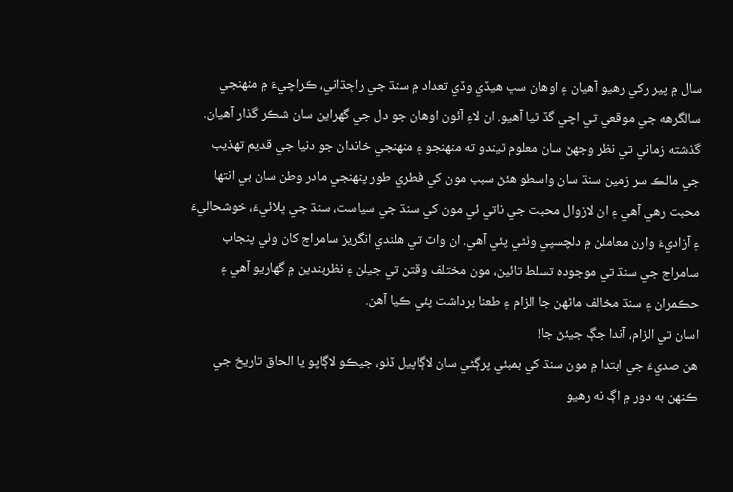سال ۾ پير رکي رهيو آهيان ۽ اوهان سڀ هيڏي وڏي تعداد ۾ سنڌ جي راڄڌاني، ڪراچيءَ ۾ منهنجي سالگرهه جي موقعي تي اچي گڏ ٿيا آهيو. ان لاءِ آئون اوهان جو دل جي گهراين سان شڪر گذار آهيان.
گذشته زماني تي نظر وجهڻ سان معلوم ٿيندو ته منهنجو ۽ منهنجي خاندان جو دنيا جي قديم تهذيب جي مالڪ سر زمين سنڌ سان واسطو هئڻ سبب مون کي فطري طور پنهنجي مادر وطن سان بي انتها محبت رهي آهي ۽ ان لازوال محبت جي ناتي ئي مون کي سنڌ جي سياست، سنڌ جي ڀلائيءَ، خوشحاليءَ ۽ آزاديءَ وارن معاملن ۾ دلچسپي وٺڻي پئي آهي. ان واٽ تي هلندي انگريز سامراج کان وٺي پنجاب سامراج جي سنڌ تي موجوده تسلط تائين، مون مختلف وقتن تي جيلن ۽ نظربندين ۾ گهاريو آهي ۽ حڪمران ۽ سنڌ مخالف ماڻهن جا الزام ۽ طعنا برداشت پئي ڪيا آهن.
اسان تي الزام، آندا جڳ جيئڻ جا!
هن صديءَ جي ابتدا ۾ مون سنڌ کي بمبئي پرڳڻي سان لاڳاپيل ڏٺو، جيڪو لاڳاپو يا الحاق تاريخ جي ڪنهن به دور ۾ اڳ نه رهيو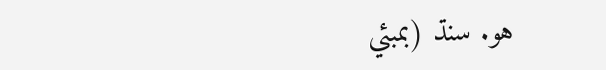هو. سنڌ (بمبئي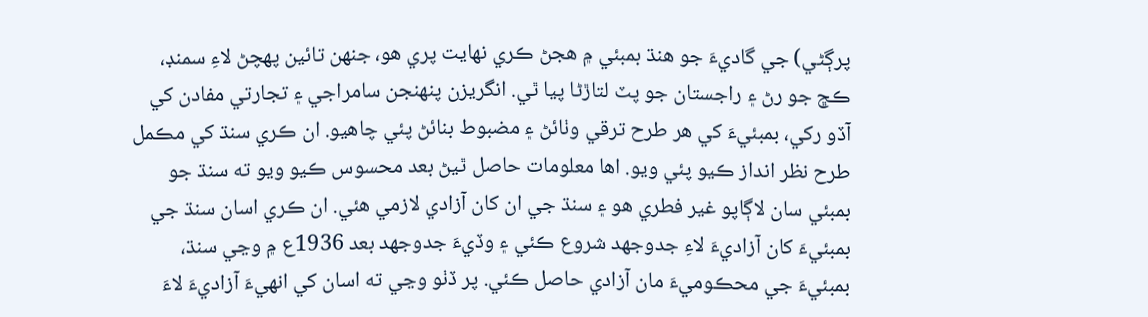پرڳڻي) جي گاديءَ جو هنڌ بمبئي ۾ هجڻ ڪري نهايت پري هو، جنهن تائين پهچڻ لاءِ سمنڊ، ڪڇ جو رڻ ۽ راجستان جو پٽ لتاڙڻا پيا ٿي. انگريزن پنهنجن سامراجي ۽ تجارتي مفادن کي آڏو رکي، بمبئيءَ کي هر طرح ترقي وٺائڻ ۽ مضبوط بنائڻ پئي چاهيو. ان ڪري سنڌ کي مڪمل طرح نظر انداز ڪيو پئي ويو. اها معلومات حاصل ٿيڻ بعد محسوس ڪيو ويو ته سنڌ جو بمبئي سان لاڳاپو غير فطري هو ۽ سنڌ جي ان کان آزادي لازمي هئي. ان ڪري اسان سنڌ جي بمبئيءَ کان آزاديءَ لاءِ جدوجھد شروع ڪئي ۽ وڏيءَ جدوجهد بعد 1936ع ۾ وڃي سنڌ، بمبئيءَ جي محڪوميءَ مان آزادي حاصل ڪئي. پر ڏٺو وڃي ته اسان کي انهيءَ آزاديءَ لاءَ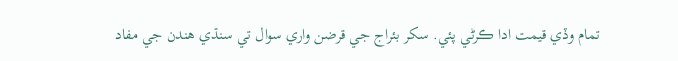تمام وڏي قيمت ادا ڪرڻي پئي. سکر بئراج جي قرضن واري سوال تي سنڌي هندن جي مفاد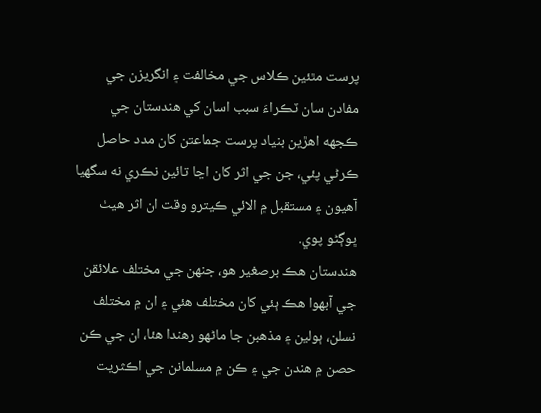پرست مٿئين ڪلاس جي مخالفت ۽ انگريزن جي مفادن سان ٽڪراءَ سبب اسان کي هندستان جي ڪجهه اهڙين بنياد پرست جماعتن کان مدد حاصل ڪرڻي پئي، جن جي اثر کان اڃا تائين نڪري نه سگهيا آهيون ۽ مستقبل ۾ الائي ڪيترو وقت ان اثر هيٺ ڀوڳڻو پوي.
هندستان هڪ برصغير هو، جنهن جي مختلف علائقن جي آبهوا هڪ ٻئي کان مختلف هئي ۽ ان ۾ مختلف نسلن، ٻولين ۽ مذهبن جا ماڻهو رهندا هئا، ان جي ڪن حصن ۾ هندن جي ۽ ڪن ۾ مسلمانن جي اڪثريت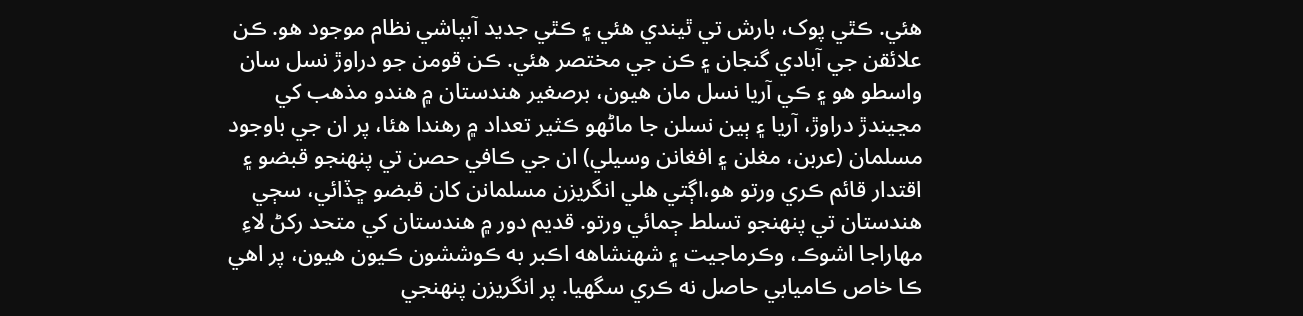هئي. ڪٿي پوک، بارش تي ٿيندي هئي ۽ ڪٿي جديد آبپاشي نظام موجود هو. ڪن علائقن جي آبادي گنجان ۽ ڪن جي مختصر هئي. ڪن قومن جو دراوڙ نسل سان واسطو هو ۽ ڪي آريا نسل مان هيون، برصغير هندستان ۾ هندو مذهب کي مڃيندڙ دراوڙ، آريا ۽ ٻين نسلن جا ماڻهو ڪثير تعداد ۾ رهندا هئا، پر ان جي باوجود مسلمان (عربن، مغلن ۽ افغانن وسيلي) ان جي ڪافي حصن تي پنهنجو قبضو ۽ اقتدار قائم ڪري ورتو هو،اڳتي هلي انگريزن مسلمانن کان قبضو ڇڏائي، سڄي هندستان تي پنهنجو تسلط ڄمائي ورتو. قديم دور ۾ هندستان کي متحد رکڻ لاءِ مهاراجا اشوڪ، وڪرماجيت ۽ شهنشاهه اڪبر به ڪوششون ڪيون هيون، پر اهي ڪا خاص ڪاميابي حاصل نه ڪري سگهيا. پر انگريزن پنهنجي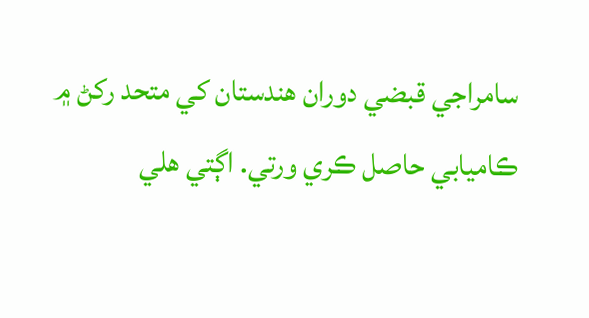سامراجي قبضي دوران هندستان کي متحد رکڻ ۾ ڪاميابي حاصل ڪري ورتي. اڳتي هلي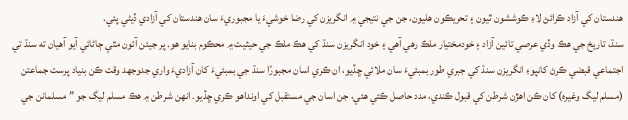هندستان کي آزاد ڪرائڻ لاءِ ڪوششون ٿيون ۽ تحريڪون هليون، جن جي نتيجي ۾ انگريزن کي رضا خوشيءَ يا مجبوريءَ سان هندستان کي آزادي ڏيڻي پئي.
سنڌ، تاريخ جي هڪ وڏي عرصي تائين آزاد ۽ خودمختيار ملڪ رهي آهي ۽ خود انگريزن سنڌ کي هڪ ملڪ جي حيثيت ۾ محڪوم بنايو هو. پر جيئن آئون مٿي ڄاڻائي آيو آهيان ته سنڌ تي اجتماعي قبضي ڪرڻ کانپوءِ انگريزن سنڌ کي جبري طور بمبئيءَ سان ملائي ڇڏيو، ان ڪري اسان مجبورًا سنڌ جي بمبئيءَ کان آزاديءَ واري جدوجهد وقت ڪن بنياد پرست جماعتن (مسلم ليگ وغيره) کان ڪن اهڙن شرطن کي قبول ڪندي، مدد حاصل ڪئي هئي، جن اسان جي مستقبل کي اونداهو ڪري ڇڏيو. انهن شرطن ۾ هڪ مسلم ليگ جو ”مسلمانن جي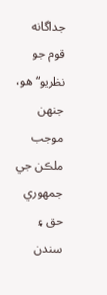جداگانه قوم جو نظريو“ هو، جنهن موجب ملڪن جي جمهوري حق ۽ سندن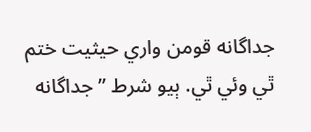جداگانه قومن واري حيثيت ختم ٿي وئي ٿي. ٻيو شرط ”جداگانه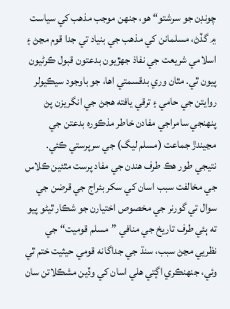چونڊن جو سرشتو“ هو، جنهن موجب مذهب کي سياست ۾ گڏڻ، مسلمانن کي مذهب جي بنياد تي جدا قوم مڃڻ ۽ اسلامي شريعت جي نفاذ جهڙيون بدعتون قبول ڪرڻيون پيون ٿي. مٿان وري بدقسمتي اها، جو باوجود سيڪيولر روايتن جي حامي ۽ ترقي يافته هجڻ جي انگريزن پڻ پنهنجي سامراجي مفادن خاطر مذڪوره بدعتن جي مڃيندڙ جماعت (مسلم ليگ) جي سرپرستي ڪئي. نتيجي طور هڪ طرف هندن جي مفاد پرست مٿئين ڪلاس جي مخالفت سبب اسان کي سکر بئراج جي قرضن جي سوال تي گورنر جي مخصوص اختيارن جو شڪار ٿيڻو پيو ته ٻئي طرف تاريخ جي منافي ”مسلم قوميت“ جي نظريي مڃڻ سبب، سنڌ جي جداگانه قومي حيثيت ختم ٿي وئي، جنهنڪري اڳتي هلي اسان کي وڏين مشڪلاتن سان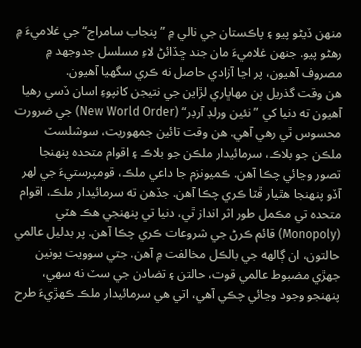منهن ڏيڻو پيو ۽ پاڪستان جي نالي ۾ ”پنجاب سامراج“ جي غلاميءَ ۾ رهڻو پيو. جنهن غلاميءَ مان جند ڇڏائڻ لاءِ مسلسل جدوجهد ۾ مصروف آهيون، پر اڃا آزادي حاصل نه ڪري سگهيا آهيون.
هن وقت گذريل ٻن مهاڀاري لڙاين جي نتيجن کانپوءِ اسان ڏسي رهيا آهيون ته دنيا کي ”نئين ورلڊ آرڊر“ (New World Order) جي ضرورت محسوس ٿي رهي آهي. هن وقت تائين جمهوريت، سوشلسٽ ملڪن جو بلاڪ، سرمائيدار ملڪن جو بلاڪ ۽ اقوام متحده پنهنجا تصور وڃائي چڪا آهن. ڪميونزم جا داعي ملڪ، قومپرستيءَ جي لهر آڏو پنهنجا هٿيار ڦٽا ڪري چڪا آهن. جڏهن ته سرمائيدار ملڪ، اقوام متحده تي مڪمل طور اثر انداز ٿي، دنيا تي پنهنجي هڪ هٽي (Monopoly) قائم ڪرڻ جي شروعات ڪري چڪا آهن. پر بدليل عالمي حالتون، ان ڳالهه جي بالڪل مخالفت ۾ آهن. جتي سوويت يونين جهڙي مضبوط عالمي قوت، حالتن ۽ تضادن جي سٽ نه سهي، پنهنجو وجود وڃائي چڪي آهي، اتي هي سرمائيدار ملڪ ڪهڙيءَ طرح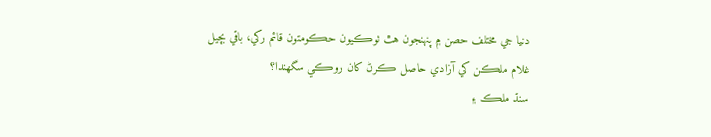دنيا جي مختلف حصن ۾ پنهنجون هٿ ٺوڪيون حڪومتون قائم رکي، باقي بچيل غلام ملڪن کي آزادي حاصل ڪرڻ کان روڪي سگهندا؟
سنڌ ملڪ ۽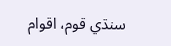سنڌي قوم، اقوام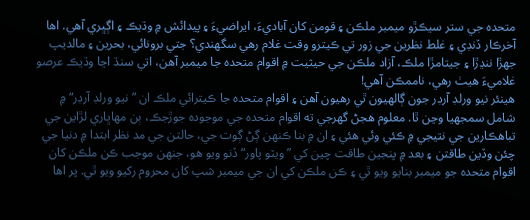متحده جي ستر سيڪڙو ميمبر ملڪن ۽ قومن کان آباديءَ، ايراضيءَ ۽ پيدائش ۾ وڌيڪ ۽ اڳڀري آهي. اها آخرڪار ڏنڊي ۽ غلط نظرين جي زور تي ڪيترو وقت غلام رهي سگهندي؟ جتي برونائي، بحرين ۽ مالديپ جهڙا ننڍڙا ۽ جيتامڙا ملڪ، آزاد ملڪن جي حيثيت ۾ اقوام متحده جا ميمبر آهن، اتي سنڌ اڃا وڌيڪ عرصو غلاميءَ هيٺ رهي، ناممڪن آهي!
هينئر نيو ورلڊ آرڊر جون ڳالهيون ٿي رهيون آهن ۽ اقوام متحده جا ڪيترائي ملڪ ان ”نيو ورلڊ آرڊر“ ۾ شامل سمجهيا وڃن ٿا. معلوم هجڻ گهرجي ته اقوام متحده جي موجوده جوڙجڪ، ٻن مهاڀاري لڙاين جي تباهڪارين جي نتيجي ۾ ڪئي وئي هئي ۽ ان ۾ بنا ڪنهن ڳڻ ڳوت جي، حالتن جي مد نظر ابتدا ۾ دنيا جي چئن وڏين طاقتن ۽ بعد ۾ پنجين طاقت چين کي ”ويٽو پاور“ ڏنو ويو هو، جنهن موجب ڪن ملڪن کان اقوام متحده جو ميمبر بنايو ويو ٿي ۽ ڪن ملڪن کي ان جي ميمبر شپ کان محروم رکيو ويو ٿي. پر اها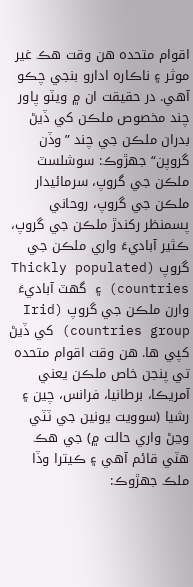اقوام متحده هن وقت هڪ غير موثر ۽ ناڪاره ادارو بنجي چڪو آهي. در حقيقت ان ۾ ويٽو پاور چند مخصوص ملڪن کي ڏيڻ بدران ملڪن جي چند ”وڏن گروپن“ جهڙوڪ: سوشلسٽ ملڪن جي گروپ، سرمائيدار ملڪن جي گروپ، روحاني پسمنظر رکندڙ ملڪن جي گروپ، ڪثير آباديءَ واري ملڪن جي گروپ (Thickly populated countries) ۽ گهٽ آباديءَ وارن ملڪن جي گروپ (Irid countries group) کي ڏيڻ کپي ها. هن وقت اقوام متحده تي پنجن خاص ملڪن يعني آمريڪا، برطانيا، فرانس، چين ۽ رشيا (سوويت يونين جي ٽٽي وڃڻ واري حالت ۾) جي هڪ هٽي قائم آهي ۽ ڪيترا وڏا ملڪ جهڙوڪ: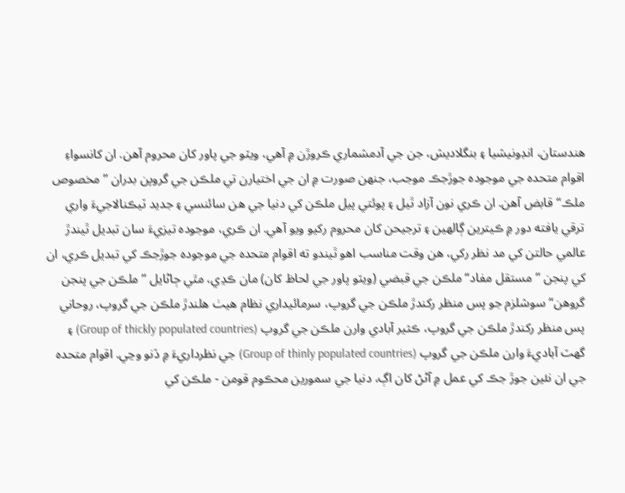هندستان، انڊونيشيا ۽ بنگلاديش، جن جي آدمشماري ڪروڙن ۾ آهي، ويٽو جي پاور کان محروم آهن. ان کانسواءِ اقوام متحده جي موجوده جوڙجڪ موجب، جنهن صورت ۾ ان جي اختيارن تي ملڪن جي گروپن بدران ”مخصوص ملڪ“ قابض آهن. ان ڪري نون آزاد ٿيل ۽ پوئتي پيل ملڪن کي دنيا جي هن سائنسي ۽ جديد ٽيڪنالاجيءَ واري ترقي يافته دور ۾ ڪيترين ڳالهين ۽ ترجيحن کان محروم رکيو ويو آهي. ان ڪري، موجوده تيزيءَ سان تبديل ٿيندڙ عالمي حالتن کي مد نظر رکي، هن وقت مناسب اهو ٿيندو ته اقوام متحده جي موجوده جوڙجڪ کي تبديل ڪري، ان کي پنجن ”مستقل مفاد“ ملڪن جي قبضي (ويٽو پاور جي لحاظ کان) مان ڪڍي، مٿي ڄاڻايل ”ملڪن جي پنجن گروهن“ سوشلزم جو پس منظر رکندڙ ملڪن جي گروپ، سرمائيداري نظام هيٺ هلندڙ ملڪن جي گروپ، روحاني پس منظر رکندڙ ملڪن جي گروپ، ڪثير آبادي وارن ملڪن جي گروپ (Group of thickly populated countries) ۽ گهٽ آباديءَ وارن ملڪن جي گروپ (Group of thinly populated countries) جي نظرداريءَ ۾ ڏنو وڃي. اقوام متحده جي ان نئين جوڙ جڪ کي عمل ۾ آڻڻ کان اڳ، دنيا جي سمورين محڪوم قومن - ملڪن کي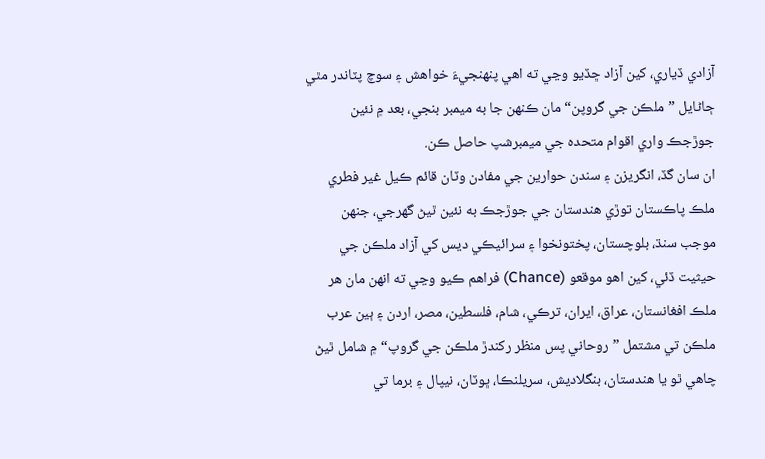آزادي ڏياري، کين آزاد ڇڏيو وڃي ته اهي پنهنجيءَ خواهش ۽ سوچ پٽاندر مٿي ڄاڻايل ”ملڪن جي گروپن“ مان ڪنهن جا به ميمبر بنجي، بعد ۾ نئين جوڙجڪ واري اقوام متحده جي ميمبرشپ حاصل ڪن.
ان سان گڏ، انگريزن ۽ سندن حوارين جي مفادن وٽان قائم ڪيل غير فطري ملڪ پاڪستان توڙي هندستان جي جوڙجڪ به نئين ٿيڻ گهرجي، جنهن موجب سنڌ، بلوچستان، پختونخوا ۽ سرائيڪي ديس کي آزاد ملڪن جي حيثيت ڏئي، کين اهو موقعو (Chance) فراهم ڪيو وڃي ته انهن مان هر ملڪ افغانستان، عراق، ايران، ترڪي، شام، فلسطين، مصر، اردن ۽ ٻين عرب ملڪن تي مشتمل ”روحاني پس منظر رکندڙ ملڪن جي گروپ“ ۾ شامل ٿيڻ چاهي ٿو يا هندستان، بنگلاديش، سريلنڪا، ڀوٽان، نيپال ۽ برما تي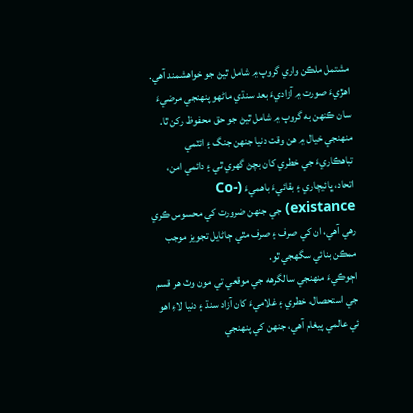مشتمل ملڪن واري گروپ ۾ شامل ٿيڻ جو خواهشمند آهي. اهڙيءَ صورت ۾ آزاديءَ بعد سنڌي ماڻهو پنهنجي مرضيءَ سان ڪنهن به گروپ ۾ شامل ٿيڻ جو حق محفوظ رکن ٿا.
منهنجي خيال ۾ هن وقت دنيا جنهن جنگ ۽ ائٽمي تباهڪاريءَ جي خطري کان بچڻ گهري ٿي ۽ دائمي امن، اتحاد، ڀائيچاري ۽ بقائيءَ باهميءَ (Co-existance) جي جنهن ضرورت کي محسوس ڪري رهي آهي، ان کي صرف ۽ صرف مٿي ڄاڻايل تجويز موجب ممڪن بنائي سگهجي ٿو.
اڄوڪيءَ منهنجي سالگرهه جي موقعي تي مون وٽ هر قسم جي استحصال، خطري ۽ غلاميءَ کان آزاد سنڌ ۽ دنيا لاءِ اهو ئي عالمي پيغام آهي، جنهن کي پنهنجي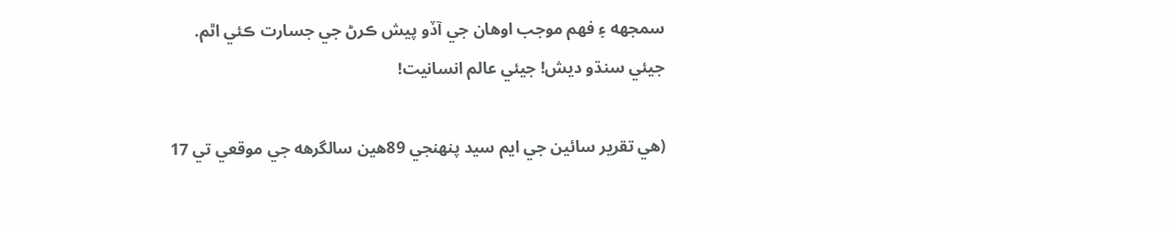سمجهه ۽ فهم موجب اوهان جي آڏو پيش ڪرڻ جي جسارت ڪئي اٿم.
جيئي سنڌو ديش! جيئي عالم انسانيت!

(هي تقرير سائين جي ايم سيد پنهنجي 89هين سالگرهه جي موقعي تي 17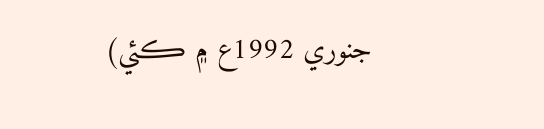جنوري 1992ع ۾ ڪئي)